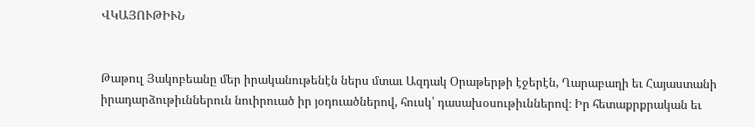ՎԿԱՅՈՒԹԻՒՆ


Թաթուլ Յակոբեանը մեր իրականութենէն ներս մտաւ Ազդակ Օրաթերթի էջերէն, Ղարաբաղի եւ Հայաստանի իրադարձութիւններուն նուիրուած իր յօդուածներով, հուսկ՝ դասախօսութիւններով։ Իր հետաքրքրական եւ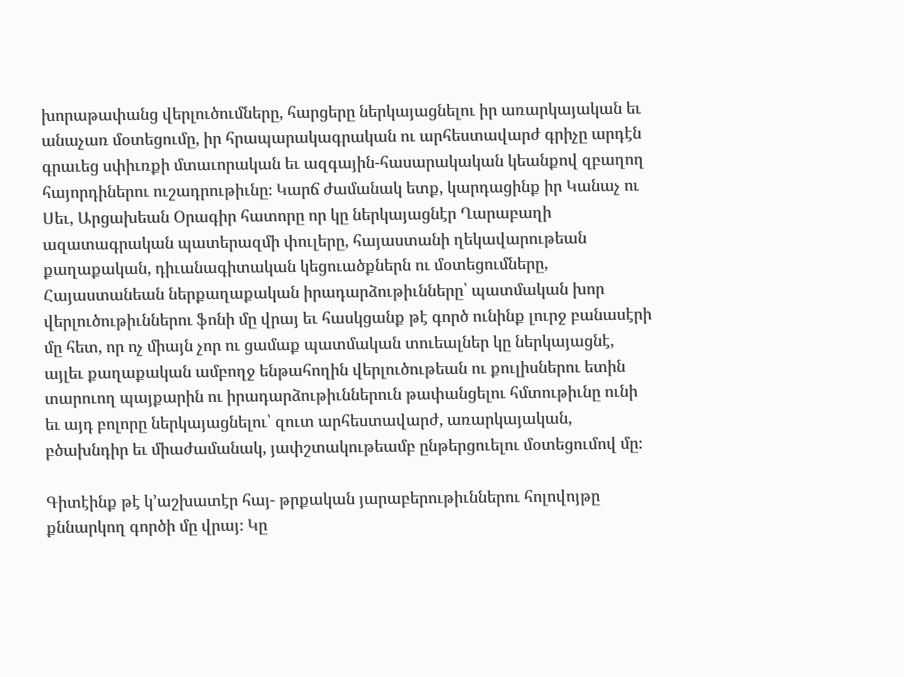խորաթափանց վերլուծումները, հարցերը ներկայացնելու իր առարկայական եւ անաչառ մօտեցումը, իր հրապարակագրական ու արհեստավարժ գրիչը արդէն գրաւեց սփիւռքի մտաւորական եւ ազգային-հասարակական կեանքով զբաղող հայորդիներու ուշադրութիւնը։ Կարճ ժամանակ ետք, կարդացինք իր Կանաչ ու Սեւ, Արցախեան Օրագիր հատորը որ կը ներկայացնէր Ղարաբաղի ազատագրական պատերազմի փուլերը, հայաստանի ղեկավարութեան քաղաքական, դիւանագիտական կեցուածքներն ու մօտեցումները, Հայաստանեան ներքաղաքական իրադարձութիւնները՝ պատմական խոր վերլուծութիւններու ֆոնի մը վրայ եւ հասկցանք թէ գործ ունինք լուրջ բանասէրի մը հետ, որ ոչ միայն չոր ու ցամաք պատմական տուեալներ կը ներկայացնէ, այլեւ քաղաքական ամբողջ ենթահողին վերլուծութեան ու քուլիսներու ետին տարուող պայքարին ու իրադարձութիւններուն թափանցելու հմտութիւնը ունի եւ այդ բոլորը ներկայացնելու՝ զուտ արհեստավարժ, առարկայական, բծախնդիր եւ միաժամանակ, յափշտակութեամբ ընթերցուելու մօտեցումով մը։

Գիտէինք թէ կ’աշխատէր հայ- թրքական յարաբերութիւններու հոլովոյթը քննարկող գործի մը վրայ։ Կը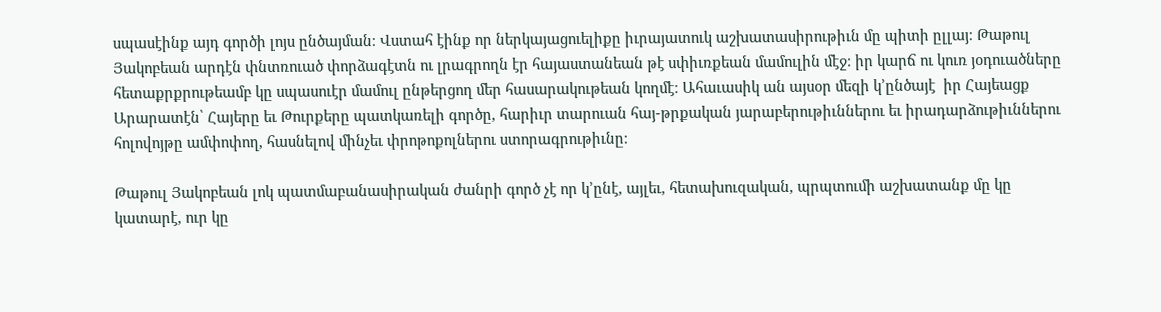սպասէինք այդ գործի լոյս ընծայման։ Վստահ էինք որ ներկայացուելիքը իւրայատուկ աշխատասիրութիւն մը պիտի ըլլայ։ Թաթուլ Յակոբեան արդէն փնտռուած փորձագէտն ու լրագրողն էր հայաստանեան թէ սփիւռքեան մամուլին մէջ։ իր կարճ ու կուռ յօդուածները հետաքրքրութեամբ կը սպասուէր մամուլ ընթերցող մեր հասարակութեան կողմէ։ Ահաւասիկ ան այսօր մեզի կ’ընծայէ  իր Հայեացք Արարատէն՝ Հայերը եւ Թուրքերը պատկառելի գործը, հարիւր տարուան հայ-թրքական յարաբերութիւններու եւ իրադարձութիւններու հոլովոյթը ամփոփող, հասնելով մինչեւ փրոթոքոլներու ստորագրութիւնը։

Թաթուլ Յակոբեան լոկ պատմաբանասիրական ժանրի գործ չէ որ կ’ընէ, այլեւ, հետախուզական, պրպտումի աշխատանք մը կը կատարէ, ուր կը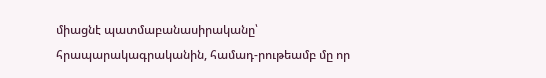միացնէ պատմաբանասիրականը՝ հրապարակագրականին, համադ-րութեամբ մը որ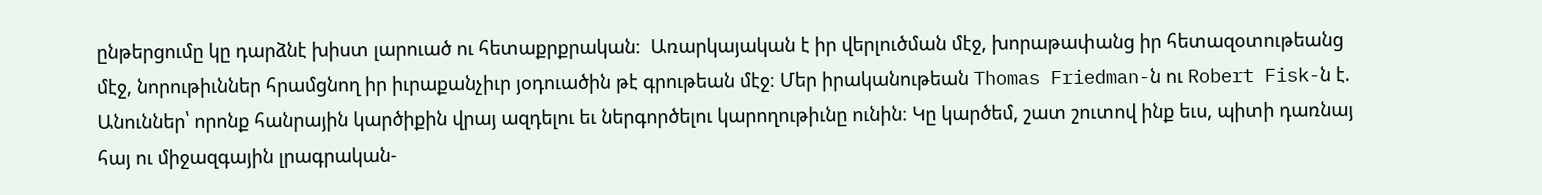ընթերցումը կը դարձնէ խիստ լարուած ու հետաքրքրական։  Առարկայական է իր վերլուծման մէջ, խորաթափանց իր հետազօտութեանց մէջ, նորութիւններ հրամցնող իր իւրաքանչիւր յօդուածին թէ գրութեան մէջ։ Մեր իրականութեան Thomas Friedman-ն ու Robert Fisk-ն է. Անուններ՝ որոնք հանրային կարծիքին վրայ ազդելու եւ ներգործելու կարողութիւնը ունին։ Կը կարծեմ, շատ շուտով ինք եւս, պիտի դառնայ հայ ու միջազգային լրագրական-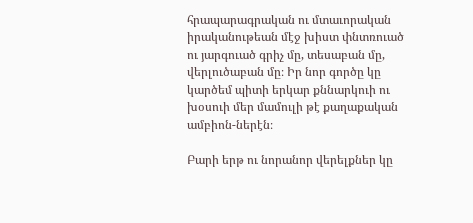հրապարագրական ու մտաւորական իրականութեան մէջ խիստ փնտռուած ու յարգուած գրիչ մը, տեսաբան մը, վերլուծաբան մը։ Իր նոր գործը կը կարծեմ պիտի երկար քննարկուի ու խօսուի մեր մամուլի թէ քաղաքական ամբիոն-ներէն։

Բարի երթ ու նորանոր վերելքներ կը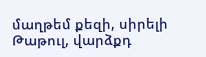մաղթեմ քեզի, սիրելի Թաթուլ, վարձքդ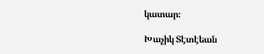կատար։

Խաչիկ Տէտէեան